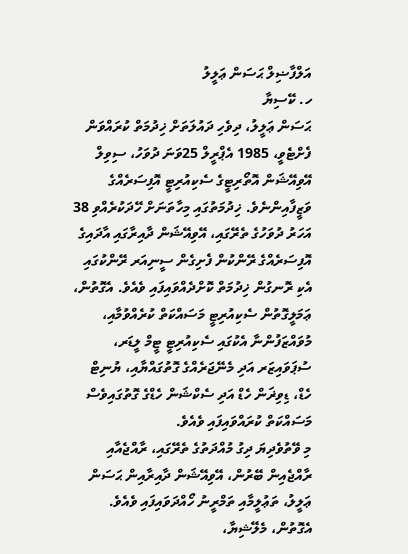އަލްފާޟިލް ޙަސަން ޢަލީލު
ހ. ކޭސިޔާ
ޙަސަން ޢަލީލު، ދިވެހި ދައުލަތަށް ޚިދުމަތް ކުރައްވަން ފެށްޓެވީ، 1985 އެޕްރީލް 25ވަނަ ދުވަހު، ސިވިލް އޭވިއޭޝަން އޮތޯރިޓީގެ ސެކިއުރިޓީ އޮފިސަރެއްގެ ވަޒީފާއިންނެވެ. ޚިދުމަތުގައި މިހާތަނަށް ހޭދަކުރެއްވި 38 އަހަރު ދުވަހުގެ ތެރޭގައި، އޭވިއޭޝަން ދާއިރާގައި އާދައިގެ އޮފިސަރެއްގެ ރޭންކުން ފެށިގެން ސީނިއަރ ރޭންކުގައި އެކި ރޮނގުން ޚިދުމަތް ކޮށްދެއްވައިފައި ވެއެވެ. އެގޮތުން، ޢަމަލީގޮތުން ސެކިއުރިޓީ މަސައްކަތް ކުރެއްވުމާއި، މުވައްޒަފުންނާ އެކުގައި ސެކިއުރިޓީ ޓީމް ލީޑަރ، ސުޕަވައިޒަރ އަދި މެނޭޖަރެއްގެ ގޮތުގައްޔާއި، ޔުނިޓް ހެޑް، ޑިވިޜަން ހެޑް އަދި ސެކްޝަން ހެޑްގެ ގޮތުގައިވެސް މަސައްކަތް ކުރައްވައިފައި ވެއެވެ.
މި ވޭތުވެދިޔަ ދިގު މުއްދަތުގެ ތެރޭގައި، ރާއްޖެއާއި ރާއްޖެއިން ބޭރުން، އޭވިއޭޝަން ދާއިރާއިން ޙަސަން ޢަލީލު، ތަޢުލީމާއި ތަމްރީނު ހޯއްދަވައިފައި ވެއެވެ. އެގޮތުން، މެލޭޝިޔާ،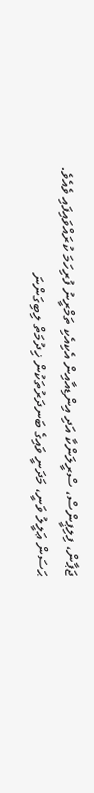ޖަޕާން، ފިލިޕީންސް، ސްރީލަންކާ އަދި އިންޑިއާއިން އެކިއެކި ތަމްރީނު ފުރިހަމަ ކުރައްވައިފައި ވެއެވެ.
ޙަސަން ޢަލީލު ވަނީ، މަދަނީ ވައިގެ ބަނދަރުތަކުން ޚިދުމަތް ލިބިގަންނަ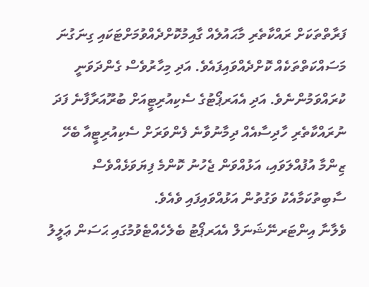ފަރާތްތަކަށް ރައްކާތެރި މާޙައުލެއް ގާއިމުކޮށްދެއްވުމަށްޓަކައި ގިނަގުނަ މަސައްކަތްތަކެއް ކޮށްދެއްވައިފައެވެ. އަދި މިހާރުވެސް ގެންދަވަނީ ކުރައްވަމުންނެވެ. އަދި އެއަރޕޯޓުގެ ސެކިއުރިޓީއަށް ބުރޫއަރާފާނެ ފަދަ ނުރައްކާތެރި ހާދިސާއެއް ދިމާނުވާނެ ފެންވަރަށް ސެކިއުރިޓީއާ ބެހޭ ޒިންމާ އުފުއްލަވައި، އަޅުއްވަން ޖެހުނު ކޮންމެ ފިޔަވަޅެއްވެސް ސާބިތުކަމާއެކު ވަގުތުން އަޅުއްވައިފައި ވެއެވެ.
ވެލާނާ އިންޓަރނޭޝަނަލް އެއަރޕޯޓު ބެލެހެއްޓެވުމުގައި ޙަސަން ޢަލީލު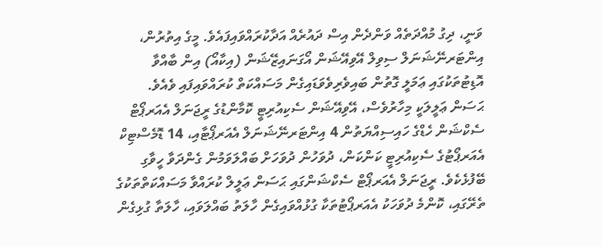ވަނީ، ދިގު މުއްދަތެއް ވަންދެން އިސް ދައުރެއް އަދާކުރައްވައިފައެވެ. މީގެ އިތުރުން، އިންޓަރނޭޝަނަލް ސިވިލް އޭވިއޭޝަން އޯގަނައިޒޭޝަން (އިކާއޯ) އިން ބާއްވާ އޮޑިޓުތަކުގައި ޢަމަލީ ގޮތުން ބައިވެރިވެވަޑައިގެން މަސައްކަތް ކުރައްވައިފައި ވެއެވެ.
ޙަސަން ޢަލީލަކީ މިހާރުވެސް، އޭވިއޭޝަން ސެކިއުރިޓީ ކޮމާންޑުގެ ރީޖަނަލް އެއަރޕޯޓް ސެކްޝަން ހެޑްގެ ހައިސިއްޔަތުން 4 އިންޓަރނޭޝަނަލް އެއަރޕޯޓާއި، 14 ޑޮމެސްޓިކް އެއަރޕޯޓުގެ ސެކިއުރިޓީ ކަންކަން، ދުވަހުން ދުވަހަށް ބައްލަވަމުން ގެންދަވާ ހީވާގި ބޭފުޅެކެވެ. ރީޖަނަލް އެއަރޕޯޓް ސެކްޝަންގައި ޙަސަން ޢަލީލް ކުރައްވާ މަސައްކަތްތަކުގެ ތެރޭގައި، ކޮންމެ ދުވަހަކު އެއަރޕޯޓުތަކާ ގުޅުއްވައިގެން ހާލަތު ބައްލަވައި، ހާލަތާ ގުޅިގެން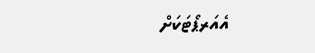އެއަރޕޯޓަކަށް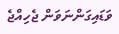ވަޑައިގަންނަވަން ޖެހިއްޖެ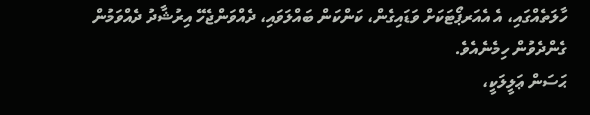ހާލަތެއްގައި، އެ އެއަރޕޯޓަކަށް ވަޑައިގެން، ކަންކަން ބައްލަވައި، ދެއްވަންޖެހޭ އިރުޝާދު ދެއްވަމުން ގެންދެވުން ހިމެނެއެވެ.
ޙަސަން ޢަލީލަކީ،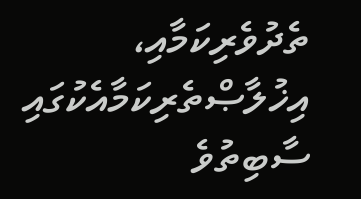ތެދުވެރިކަމާއި، އިޚުލާޞްތެރިކަމާއެކުގައި ސާބިތުވެ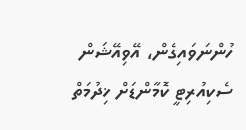ހުންނަވައިގެން، އޭވިއޭޝަން ސެކިއުރިޓީ ކޮމާންޑަށް ޚިދުމަތް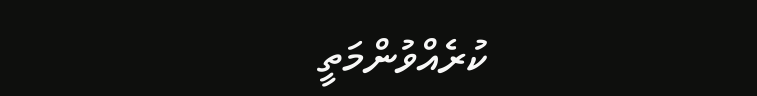ކުރެއްވުންމަތީ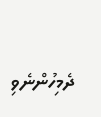ދެމިހުންނެވި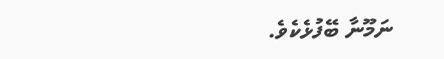ނަމޫނާ ބޭފުޅެކެވެ.